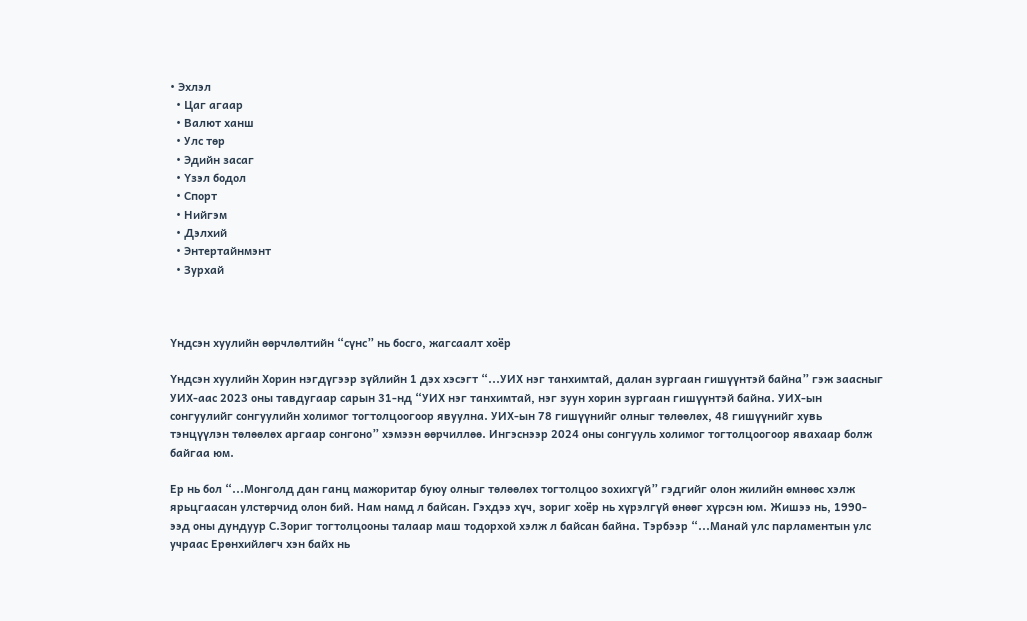• Эхлэл
  • Цаг агаар
  • Валют ханш
  • Улс төр
  • Эдийн засаг
  • Үзэл бодол
  • Спорт
  • Нийгэм
  • Дэлхий
  • Энтертайнмэнт
  • Зурхай



Үндсэн хуулийн өөрчлөлтийн “сүнс” нь босго, жагсаалт хоёр

Үндсэн хуулийн Хорин нэгдүгээр зүйлийн 1 дэх хэсэгт “...УИХ нэг танхимтай, далан зургаан гишүүнтэй байна” гэж заасныг УИХ-аас 2023 оны тавдугаар сарын 31-нд “УИХ нэг танхимтай, нэг зуун хорин зургаан гишүүнтэй байна. УИХ-ын сонгуулийг сонгуулийн холимог тогтолцоогоор явуулна. УИХ-ын 78 гишүүнийг олныг төлөөлөх, 48 гишүүнийг хувь тэнцүүлэн төлөөлөх аргаар сонгоно” хэмээн өөрчиллөө. Ингэснээр 2024 оны сонгууль холимог тогтолцоогоор явахаар болж байгаа юм.

Ер нь бол “...Монголд дан ганц мажоритар буюу олныг төлөөлөх тогтолцоо зохихгүй” гэдгийг олон жилийн өмнөөс хэлж ярьцгаасан улстөрчид олон бий. Нам намд л байсан. Гэхдээ хүч, зориг хоёр нь хүрэлгүй өнөөг хүрсэн юм. Жишээ нь, 1990-ээд оны дундуур С.Зориг тогтолцооны талаар маш тодорхой хэлж л байсан байна. Тэрбээр “...Манай улс парламентын улс учраас Ерөнхийлөгч хэн байх нь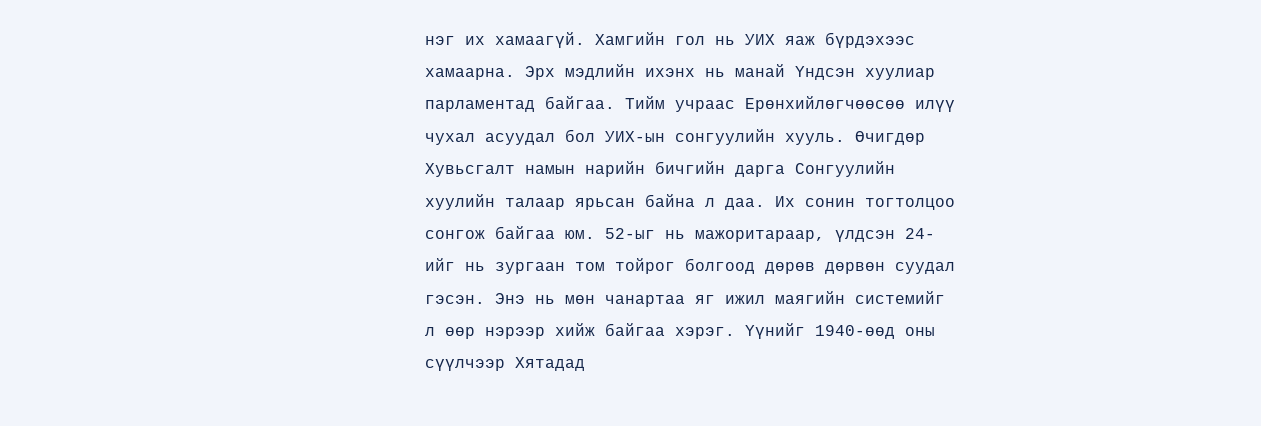нэг их хамаагүй. Хамгийн гол нь УИХ яаж бүрдэхээс хамаарна. Эрх мэдлийн ихэнх нь манай Үндсэн хуулиар парламентад байгаа. Тийм учраас Ерөнхийлөгчөөсөө илүү чухал асуудал бол УИХ-ын сонгуулийн хууль. Өчигдөр Хувьсгалт намын нарийн бичгийн дарга Сонгуулийн хуулийн талаар ярьсан байна л даа. Их сонин тогтолцоо сонгож байгаа юм. 52-ыг нь мажоритараар, үлдсэн 24-ийг нь зургаан том тойрог болгоод дөрөв дөрвөн суудал гэсэн. Энэ нь мөн чанартаа яг ижил маягийн системийг л өөр нэрээр хийж байгаа хэрэг. Үүнийг 1940-өөд оны сүүлчээр Хятадад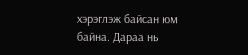хэрэглэж байсан юм байна. Дараа нь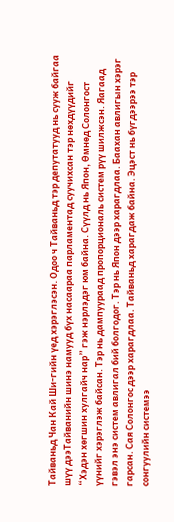Тайваньд Чан Кай Ши-гийн үед хэрэглэсэн. Одоо ч Тайваньд тэр депутатууд нь сууж байгаа шүү дээТайванийн шинэ намууд бүх насаараа парламентад суучихсан тэр нөхдүүдийг “Хэдэн хөгшин хулгайч нар” гэж нэрлэдэг юм байна. Сүүлд нь Япон, Өмнөд Солонгост үүнийг хэрэглэж байсан. Тэр нь дампуураад пропорциональ систем рүү шилжсэн. Яагаад гэвэл энэ систем авлигал бий болгодог. Тэр нь Япон дээр харагдлаа. Баахан авлигын хэрэг гарсан. Сая Солонгос дээр харагдлаа. Тайваньд харагдаж байна. Эцэст нь бүгдээрээ тэр сонгуулийн системээ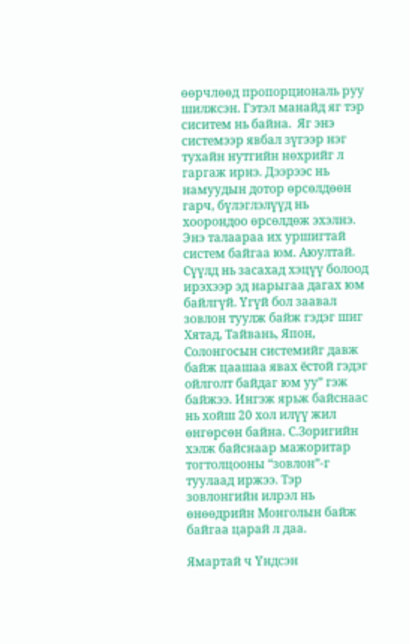өөрчлөөд пропорциональ руу шилжсэн. Гэтэл манайд яг тэр сиситем нь байна.  Яг энэ системээр явбал зүгээр нэг тухайн нутгийн нөхрийг л гаргаж ирнэ. Дээрээс нь намуудын дотор өрсөлдөөн гарч, бүлэглэлүүд нь хоорондоо өрсөлдөж эхэлнэ. Энэ талаараа их уршигтай систем байгаа юм. Аюултай. Сүүлд нь засахад хэцүү болоод ирэхээр эд нарыгаа дагах юм байлгүй. Үгүй бол заавал зовлон туулж байж гэдэг шиг Хятад, Тайвань, Япон, Солонгосын системийг давж байж цаашаа явах ёстой гэдэг ойлголт байдаг юм уу” гэж байжээ. Ингэж ярьж байснаас нь хойш 20 хол илүү жил өнгөрсөн байна. С.Зоригийн хэлж байснаар мажоритар тогтолцооны “зовлон”-г туулаад иржээ. Тэр зовлонгийн илрэл нь өнөөдрийн Монголын байж байгаа царай л даа.

Ямартай ч Үндсэн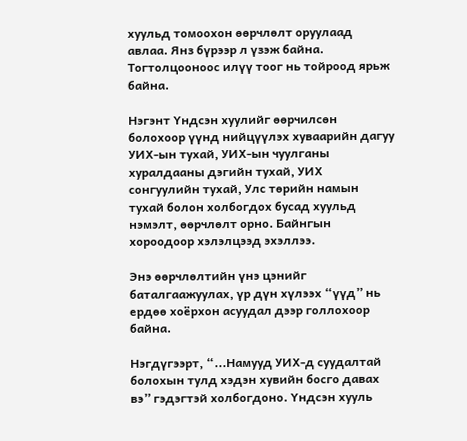хуульд томоохон өөрчлөлт оруулаад авлаа. Янз бүрээр л үзэж байна. Тогтолцооноос илүү тоог нь тойроод ярьж байна.

Нэгэнт Үндсэн хуулийг өөрчилсөн болохоор үүнд нийцүүлэх хуваарийн дагуу УИХ-ын тухай, УИХ-ын чуулганы хуралдааны дэгийн тухай, УИХ сонгуулийн тухай, Улс төрийн намын тухай болон холбогдох бусад хуульд нэмэлт, өөрчлөлт орно. Байнгын хороодоор хэлэлцээд эхэллээ.

Энэ өөрчлөлтийн үнэ цэнийг баталгаажуулах, үр дүн хүлээх “үүд” нь ердөө хоёрхон асуудал дээр голлохоор байна.

Нэгдүгээрт, “...Намууд УИХ-д суудалтай болохын тулд хэдэн хувийн босго давах вэ” гэдэгтэй холбогдоно. Үндсэн хууль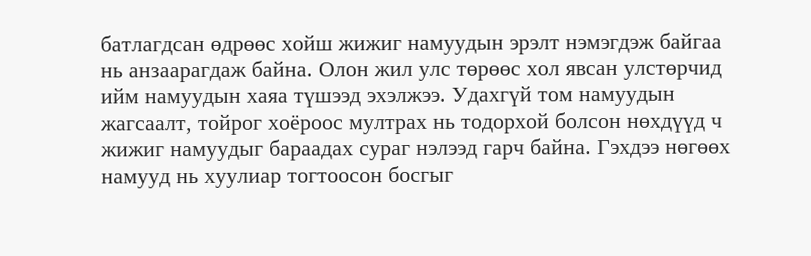батлагдсан өдрөөс хойш жижиг намуудын эрэлт нэмэгдэж байгаа нь анзаарагдаж байна. Олон жил улс төрөөс хол явсан улстөрчид ийм намуудын хаяа түшээд эхэлжээ. Удахгүй том намуудын жагсаалт, тойрог хоёроос мултрах нь тодорхой болсон нөхдүүд ч жижиг намуудыг бараадах сураг нэлээд гарч байна. Гэхдээ нөгөөх намууд нь хуулиар тогтоосон босгыг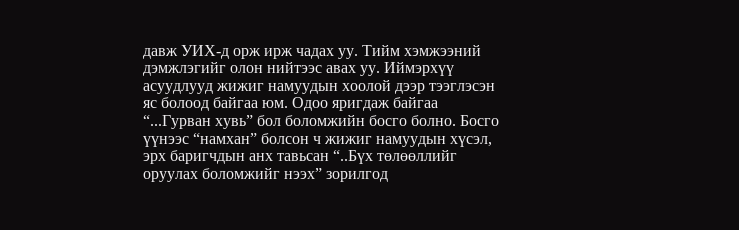давж УИХ-д орж ирж чадах уу. Тийм хэмжээний дэмжлэгийг олон нийтээс авах уу. Иймэрхүү асуудлууд жижиг намуудын хоолой дээр тээглэсэн яс болоод байгаа юм. Одоо яригдаж байгаа “...Гурван хувь” бол боломжийн босго болно. Босго үүнээс “намхан” болсон ч жижиг намуудын хүсэл, эрх баригчдын анх тавьсан “..Бүх төлөөллийг оруулах боломжийг нээх” зорилгод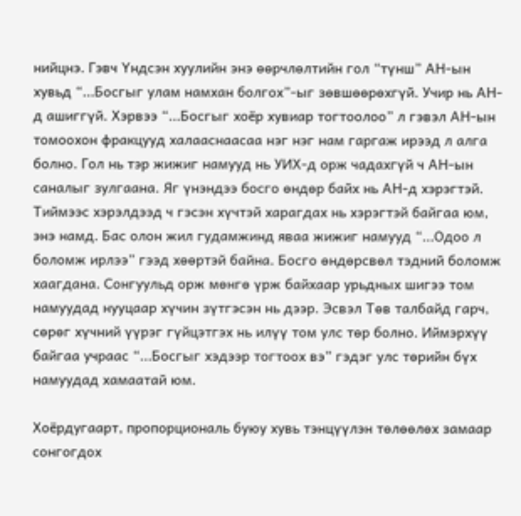нийцнэ. Гэвч Үндсэн хуулийн энэ өөрчлөлтийн гол “түнш” АН-ын хувьд “...Босгыг улам намхан болгох”-ыг зөвшөөрөхгүй. Учир нь АН-д ашиггүй. Хэрвээ “...Босгыг хоёр хувиар тогтоолоо” л гэвэл АН-ын томоохон фракцууд халааснаасаа нэг нэг нам гаргаж ирээд л алга болно. Гол нь тэр жижиг намууд нь УИХ-д орж чадахгүй ч АН-ын саналыг зулгаана. Яг үнэндээ босго өндөр байх нь АН-д хэрэгтэй. Тиймээс хэрэлдээд ч гэсэн хүчтэй харагдах нь хэрэгтэй байгаа юм, энэ намд. Бас олон жил гудамжинд яваа жижиг намууд “...Одоо л боломж ирлээ” гээд хөөртэй байна. Босго өндөрсвөл тэдний боломж хаагдана. Сонгуульд орж мөнгө үрж байхаар урьдных шигээ том намуудад нууцаар хүчин зүтгэсэн нь дээр. Эсвэл Төв талбайд гарч, сөрөг хүчний үүрэг гүйцэтгэх нь илүү том улс төр болно. Иймэрхүү байгаа учраас “...Босгыг хэдээр тогтоох вэ” гэдэг улс төрийн бүх намуудад хамаатай юм.

Хоёрдугаарт, пропорциональ буюу хувь тэнцүүлэн төлөөлөх замаар сонгогдох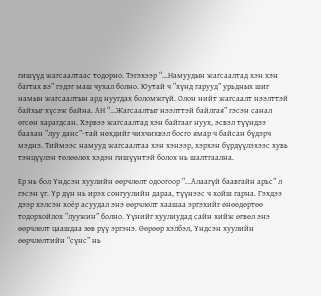гишүүд жагсаалтаас тодорно. Тэгэхээр “...Намуудын жагсаалтад хэн хэн багтах вэ” гэдэг маш чухал болно. Юутай ч “хүнд гарууд” урьдных шиг намын жагсаалтын ард нуугдах боломжгүй. Олон нийт жагсаалт нээлттэй байхыг хүсэж байна. АН “...Жагсаалтыг нээлттэй байлгая” гэсэн санал өгсөн харагдсан. Хэрвээ жагсаалтад хэн байгааг нуух, эсвэл түүндээ баахан “луу данс”-тай нөхдийг чихчихвэл босго ямар ч байсан бүдэрч мэднэ. Тиймээс намууд жагсаалтаа хэн хэнээр, хэрхэн бүрдүүлэхээс хувь тэнцүүлэн төлөөлөх хэдэн гишүүнтэй болох нь шалтгаална.

Ер нь бол Үндсэн хуулийн өөрчлөлт одоогоор “...Алаагүй баавгайн арьс” л гэсэн үг. Үр дүн нь ирэх сонгуулийн дараа, түүнээс ч хойш гарна. Гэхдээ дээр хэлсэн хоёр асуудал энэ өөрчлөлт хаашаа эргэхийг өнөөдөртөө тодорхойлох “луужин” болно. Үүнийг хуулиудад сайн хийж өгвөл энэ өөрчлөлт цаашдаа зөв рүү эргэнэ. Өөрөөр хэлбэл, Үндсэн хуулийн өөрчлөлтийн “сүнс” нь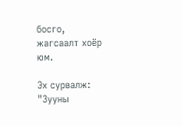босго, жагсаалт хоёр юм.

Эх сурвалж: "Зууны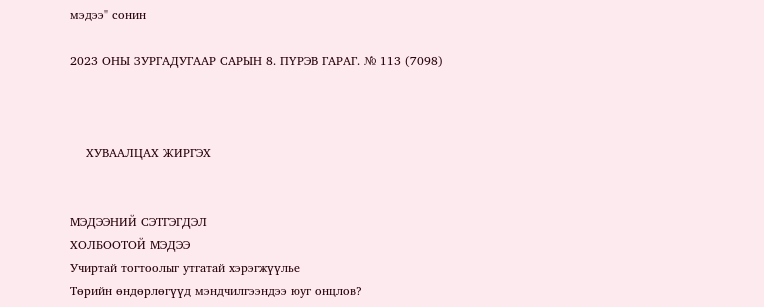мэдээ" сонин

2023 ОНЫ ЗУРГАДУГААР САРЫН 8. ПҮРЭВ ГАРАГ. № 113 (7098)



    ХУВААЛЦАХ ЖИРГЭХ


МЭДЭЭНИЙ СЭТГЭГДЭЛ
ХОЛБООТОЙ МЭДЭЭ
Учиртай тогтоолыг утгатай хэрэгжүүлье
Төрийн өндөрлөгүүд мэндчилгээндээ юуг онцлов?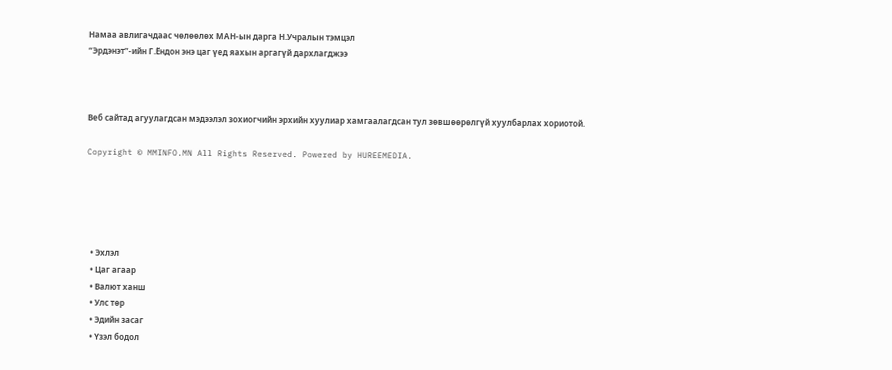Намаа авлигачдаас чөлөөлөх МАН-ын дарга Н.Учралын тэмцэл
“Эрдэнэт”-ийн Г.Ёндон энэ цаг үед яахын аргагүй дархлагджээ



Веб сайтад агуулагдсан мэдээлэл зохиогчийн эрхийн хуулиар хамгаалагдсан тул зөвшөөрөлгүй хуулбарлах хориотой.

Copyright © MMINFO.MN All Rights Reserved. Powered by HUREEMEDIA.





  • Эхлэл
  • Цаг агаар
  • Валют ханш
  • Улс төр
  • Эдийн засаг
  • Үзэл бодол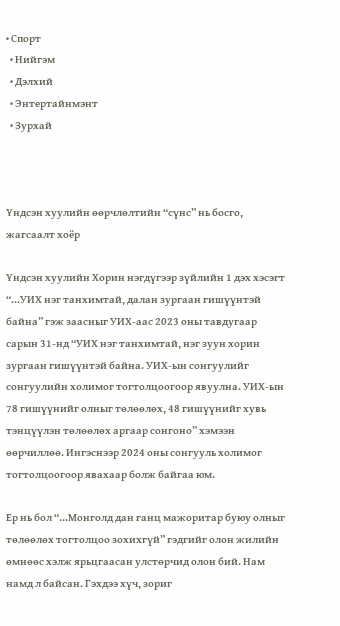• Спорт
  • Нийгэм
  • Дэлхий
  • Энтертайнмэнт
  • Зурхай



Үндсэн хуулийн өөрчлөлтийн “сүнс” нь босго, жагсаалт хоёр

Үндсэн хуулийн Хорин нэгдүгээр зүйлийн 1 дэх хэсэгт “...УИХ нэг танхимтай, далан зургаан гишүүнтэй байна” гэж заасныг УИХ-аас 2023 оны тавдугаар сарын 31-нд “УИХ нэг танхимтай, нэг зуун хорин зургаан гишүүнтэй байна. УИХ-ын сонгуулийг сонгуулийн холимог тогтолцоогоор явуулна. УИХ-ын 78 гишүүнийг олныг төлөөлөх, 48 гишүүнийг хувь тэнцүүлэн төлөөлөх аргаар сонгоно” хэмээн өөрчиллөө. Ингэснээр 2024 оны сонгууль холимог тогтолцоогоор явахаар болж байгаа юм.

Ер нь бол “...Монголд дан ганц мажоритар буюу олныг төлөөлөх тогтолцоо зохихгүй” гэдгийг олон жилийн өмнөөс хэлж ярьцгаасан улстөрчид олон бий. Нам намд л байсан. Гэхдээ хүч, зориг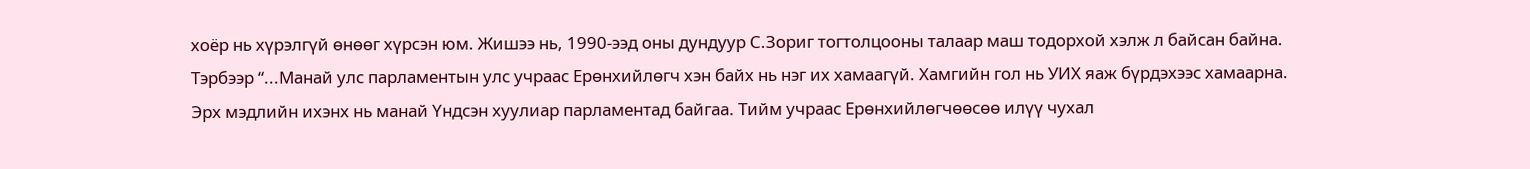хоёр нь хүрэлгүй өнөөг хүрсэн юм. Жишээ нь, 1990-ээд оны дундуур С.Зориг тогтолцооны талаар маш тодорхой хэлж л байсан байна. Тэрбээр “...Манай улс парламентын улс учраас Ерөнхийлөгч хэн байх нь нэг их хамаагүй. Хамгийн гол нь УИХ яаж бүрдэхээс хамаарна. Эрх мэдлийн ихэнх нь манай Үндсэн хуулиар парламентад байгаа. Тийм учраас Ерөнхийлөгчөөсөө илүү чухал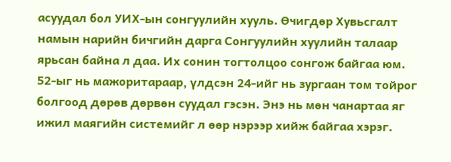асуудал бол УИХ-ын сонгуулийн хууль. Өчигдөр Хувьсгалт намын нарийн бичгийн дарга Сонгуулийн хуулийн талаар ярьсан байна л даа. Их сонин тогтолцоо сонгож байгаа юм. 52-ыг нь мажоритараар, үлдсэн 24-ийг нь зургаан том тойрог болгоод дөрөв дөрвөн суудал гэсэн. Энэ нь мөн чанартаа яг ижил маягийн системийг л өөр нэрээр хийж байгаа хэрэг.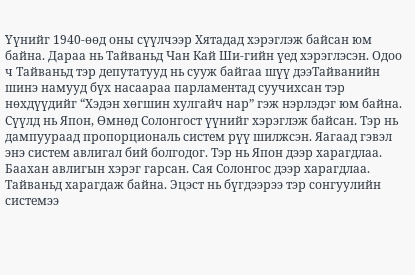Үүнийг 1940-өөд оны сүүлчээр Хятадад хэрэглэж байсан юм байна. Дараа нь Тайваньд Чан Кай Ши-гийн үед хэрэглэсэн. Одоо ч Тайваньд тэр депутатууд нь сууж байгаа шүү дээТайванийн шинэ намууд бүх насаараа парламентад суучихсан тэр нөхдүүдийг “Хэдэн хөгшин хулгайч нар” гэж нэрлэдэг юм байна. Сүүлд нь Япон, Өмнөд Солонгост үүнийг хэрэглэж байсан. Тэр нь дампуураад пропорциональ систем рүү шилжсэн. Яагаад гэвэл энэ систем авлигал бий болгодог. Тэр нь Япон дээр харагдлаа. Баахан авлигын хэрэг гарсан. Сая Солонгос дээр харагдлаа. Тайваньд харагдаж байна. Эцэст нь бүгдээрээ тэр сонгуулийн системээ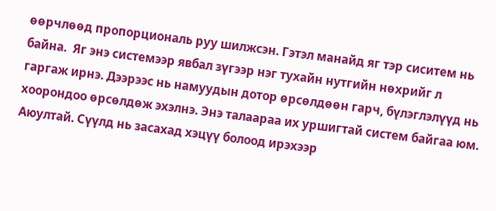өөрчлөөд пропорциональ руу шилжсэн. Гэтэл манайд яг тэр сиситем нь байна.  Яг энэ системээр явбал зүгээр нэг тухайн нутгийн нөхрийг л гаргаж ирнэ. Дээрээс нь намуудын дотор өрсөлдөөн гарч, бүлэглэлүүд нь хоорондоо өрсөлдөж эхэлнэ. Энэ талаараа их уршигтай систем байгаа юм. Аюултай. Сүүлд нь засахад хэцүү болоод ирэхээр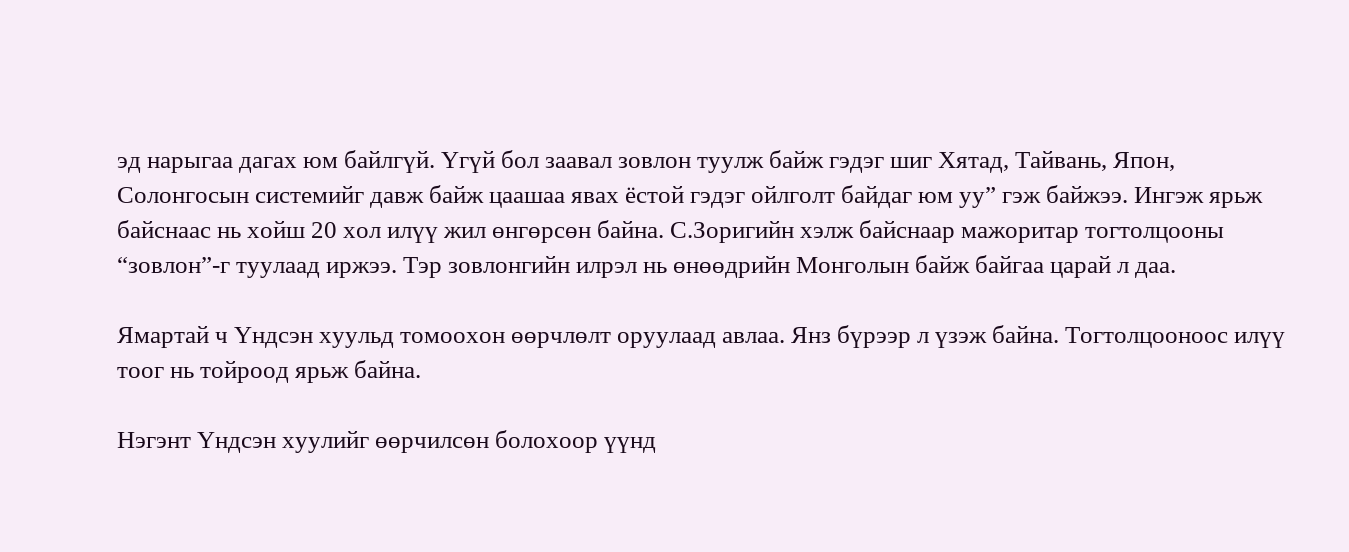эд нарыгаа дагах юм байлгүй. Үгүй бол заавал зовлон туулж байж гэдэг шиг Хятад, Тайвань, Япон, Солонгосын системийг давж байж цаашаа явах ёстой гэдэг ойлголт байдаг юм уу” гэж байжээ. Ингэж ярьж байснаас нь хойш 20 хол илүү жил өнгөрсөн байна. С.Зоригийн хэлж байснаар мажоритар тогтолцооны “зовлон”-г туулаад иржээ. Тэр зовлонгийн илрэл нь өнөөдрийн Монголын байж байгаа царай л даа.

Ямартай ч Үндсэн хуульд томоохон өөрчлөлт оруулаад авлаа. Янз бүрээр л үзэж байна. Тогтолцооноос илүү тоог нь тойроод ярьж байна.

Нэгэнт Үндсэн хуулийг өөрчилсөн болохоор үүнд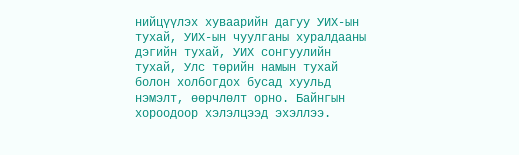нийцүүлэх хуваарийн дагуу УИХ-ын тухай, УИХ-ын чуулганы хуралдааны дэгийн тухай, УИХ сонгуулийн тухай, Улс төрийн намын тухай болон холбогдох бусад хуульд нэмэлт, өөрчлөлт орно. Байнгын хороодоор хэлэлцээд эхэллээ.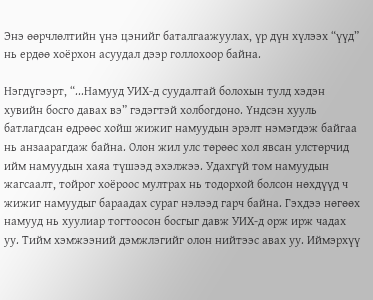Энэ өөрчлөлтийн үнэ цэнийг баталгаажуулах, үр дүн хүлээх “үүд” нь ердөө хоёрхон асуудал дээр голлохоор байна.

Нэгдүгээрт, “...Намууд УИХ-д суудалтай болохын тулд хэдэн хувийн босго давах вэ” гэдэгтэй холбогдоно. Үндсэн хууль батлагдсан өдрөөс хойш жижиг намуудын эрэлт нэмэгдэж байгаа нь анзаарагдаж байна. Олон жил улс төрөөс хол явсан улстөрчид ийм намуудын хаяа түшээд эхэлжээ. Удахгүй том намуудын жагсаалт, тойрог хоёроос мултрах нь тодорхой болсон нөхдүүд ч жижиг намуудыг бараадах сураг нэлээд гарч байна. Гэхдээ нөгөөх намууд нь хуулиар тогтоосон босгыг давж УИХ-д орж ирж чадах уу. Тийм хэмжээний дэмжлэгийг олон нийтээс авах уу. Иймэрхүү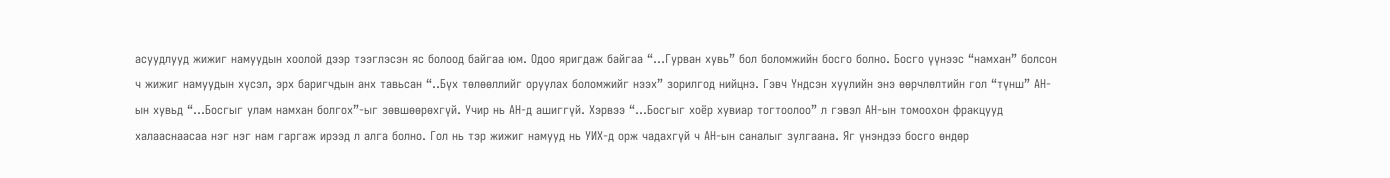асуудлууд жижиг намуудын хоолой дээр тээглэсэн яс болоод байгаа юм. Одоо яригдаж байгаа “...Гурван хувь” бол боломжийн босго болно. Босго үүнээс “намхан” болсон ч жижиг намуудын хүсэл, эрх баригчдын анх тавьсан “..Бүх төлөөллийг оруулах боломжийг нээх” зорилгод нийцнэ. Гэвч Үндсэн хуулийн энэ өөрчлөлтийн гол “түнш” АН-ын хувьд “...Босгыг улам намхан болгох”-ыг зөвшөөрөхгүй. Учир нь АН-д ашиггүй. Хэрвээ “...Босгыг хоёр хувиар тогтоолоо” л гэвэл АН-ын томоохон фракцууд халааснаасаа нэг нэг нам гаргаж ирээд л алга болно. Гол нь тэр жижиг намууд нь УИХ-д орж чадахгүй ч АН-ын саналыг зулгаана. Яг үнэндээ босго өндөр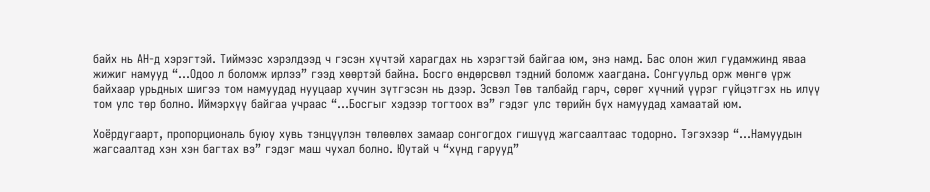байх нь АН-д хэрэгтэй. Тиймээс хэрэлдээд ч гэсэн хүчтэй харагдах нь хэрэгтэй байгаа юм, энэ намд. Бас олон жил гудамжинд яваа жижиг намууд “...Одоо л боломж ирлээ” гээд хөөртэй байна. Босго өндөрсвөл тэдний боломж хаагдана. Сонгуульд орж мөнгө үрж байхаар урьдных шигээ том намуудад нууцаар хүчин зүтгэсэн нь дээр. Эсвэл Төв талбайд гарч, сөрөг хүчний үүрэг гүйцэтгэх нь илүү том улс төр болно. Иймэрхүү байгаа учраас “...Босгыг хэдээр тогтоох вэ” гэдэг улс төрийн бүх намуудад хамаатай юм.

Хоёрдугаарт, пропорциональ буюу хувь тэнцүүлэн төлөөлөх замаар сонгогдох гишүүд жагсаалтаас тодорно. Тэгэхээр “...Намуудын жагсаалтад хэн хэн багтах вэ” гэдэг маш чухал болно. Юутай ч “хүнд гарууд”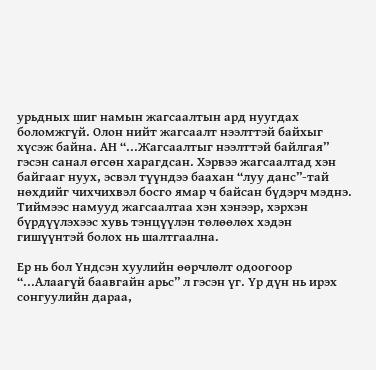урьдных шиг намын жагсаалтын ард нуугдах боломжгүй. Олон нийт жагсаалт нээлттэй байхыг хүсэж байна. АН “...Жагсаалтыг нээлттэй байлгая” гэсэн санал өгсөн харагдсан. Хэрвээ жагсаалтад хэн байгааг нуух, эсвэл түүндээ баахан “луу данс”-тай нөхдийг чихчихвэл босго ямар ч байсан бүдэрч мэднэ. Тиймээс намууд жагсаалтаа хэн хэнээр, хэрхэн бүрдүүлэхээс хувь тэнцүүлэн төлөөлөх хэдэн гишүүнтэй болох нь шалтгаална.

Ер нь бол Үндсэн хуулийн өөрчлөлт одоогоор “...Алаагүй баавгайн арьс” л гэсэн үг. Үр дүн нь ирэх сонгуулийн дараа,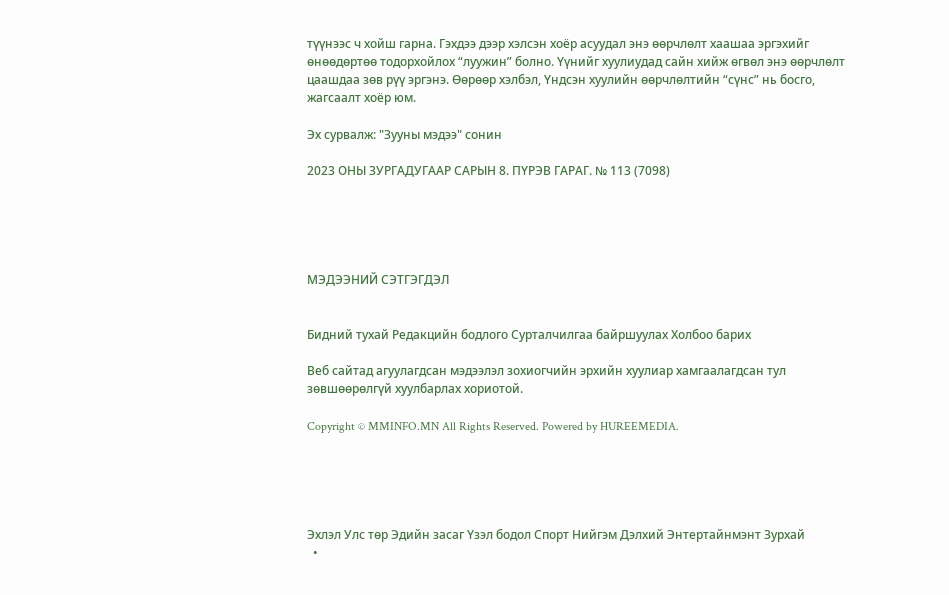түүнээс ч хойш гарна. Гэхдээ дээр хэлсэн хоёр асуудал энэ өөрчлөлт хаашаа эргэхийг өнөөдөртөө тодорхойлох “луужин” болно. Үүнийг хуулиудад сайн хийж өгвөл энэ өөрчлөлт цаашдаа зөв рүү эргэнэ. Өөрөөр хэлбэл, Үндсэн хуулийн өөрчлөлтийн “сүнс” нь босго, жагсаалт хоёр юм.

Эх сурвалж: "Зууны мэдээ" сонин

2023 ОНЫ ЗУРГАДУГААР САРЫН 8. ПҮРЭВ ГАРАГ. № 113 (7098)





МЭДЭЭНИЙ СЭТГЭГДЭЛ


Бидний тухай Редакцийн бодлого Сурталчилгаа байршуулах Холбоо барих

Веб сайтад агуулагдсан мэдээлэл зохиогчийн эрхийн хуулиар хамгаалагдсан тул зөвшөөрөлгүй хуулбарлах хориотой.

Copyright © MMINFO.MN All Rights Reserved. Powered by HUREEMEDIA.





Эхлэл Улс төр Эдийн засаг Үзэл бодол Спорт Нийгэм Дэлхий Энтертайнмэнт Зурхай
  •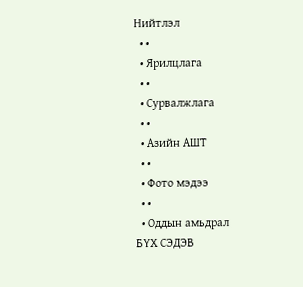Нийтлэл
  • •
  • Ярилцлага
  • •
  • Сурвалжлага
  • •
  • Азийн АШТ
  • •
  • Фото мэдээ
  • •
  • Оддын амьдрал
БҮХ СЭДЭВ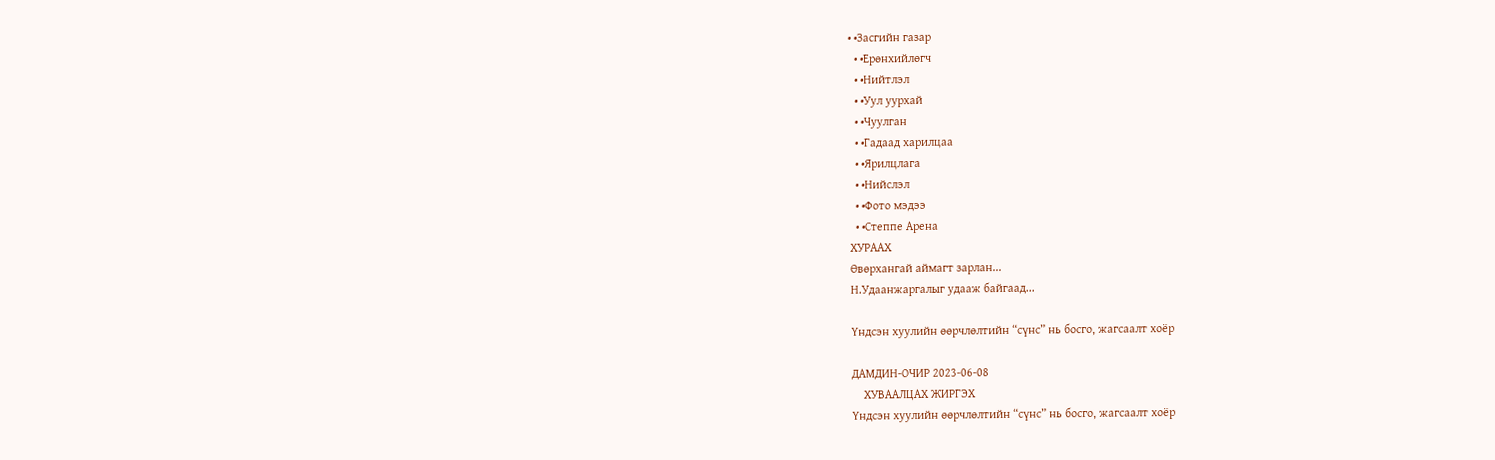• •Засгийн газар
  • •Ерөнхийлөгч
  • •Нийтлэл
  • •Уул уурхай
  • •Чуулган
  • •Гадаад харилцаа
  • •Ярилцлага
  • •Нийслэл
  • •Фото мэдээ
  • •Степпе Арена
ХУРААХ
Өвөрхангай аймагт зарлан...
Н.Удаанжаргалыг удааж байгаад...

Үндсэн хуулийн өөрчлөлтийн “сүнс” нь босго, жагсаалт хоёр

ДАМДИН-ОЧИР 2023-06-08
    ХУВААЛЦАХ ЖИРГЭХ
Үндсэн хуулийн өөрчлөлтийн “сүнс” нь босго, жагсаалт хоёр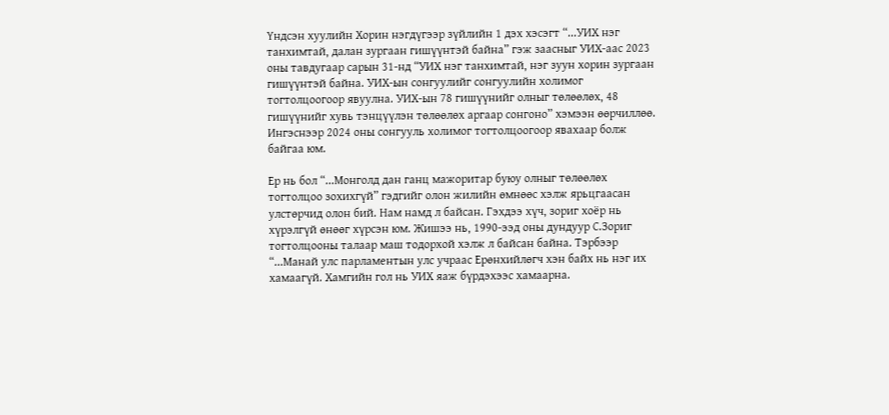Үндсэн хуулийн Хорин нэгдүгээр зүйлийн 1 дэх хэсэгт “...УИХ нэг танхимтай, далан зургаан гишүүнтэй байна” гэж заасныг УИХ-аас 2023 оны тавдугаар сарын 31-нд “УИХ нэг танхимтай, нэг зуун хорин зургаан гишүүнтэй байна. УИХ-ын сонгуулийг сонгуулийн холимог тогтолцоогоор явуулна. УИХ-ын 78 гишүүнийг олныг төлөөлөх, 48 гишүүнийг хувь тэнцүүлэн төлөөлөх аргаар сонгоно” хэмээн өөрчиллөө. Ингэснээр 2024 оны сонгууль холимог тогтолцоогоор явахаар болж байгаа юм.

Ер нь бол “...Монголд дан ганц мажоритар буюу олныг төлөөлөх тогтолцоо зохихгүй” гэдгийг олон жилийн өмнөөс хэлж ярьцгаасан улстөрчид олон бий. Нам намд л байсан. Гэхдээ хүч, зориг хоёр нь хүрэлгүй өнөөг хүрсэн юм. Жишээ нь, 1990-ээд оны дундуур С.Зориг тогтолцооны талаар маш тодорхой хэлж л байсан байна. Тэрбээр “...Манай улс парламентын улс учраас Ерөнхийлөгч хэн байх нь нэг их хамаагүй. Хамгийн гол нь УИХ яаж бүрдэхээс хамаарна.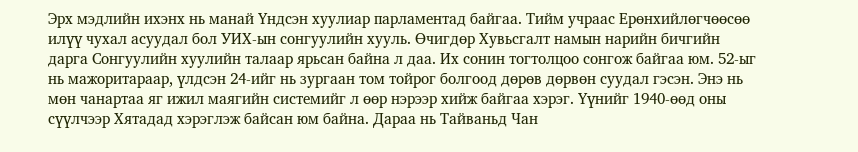Эрх мэдлийн ихэнх нь манай Үндсэн хуулиар парламентад байгаа. Тийм учраас Ерөнхийлөгчөөсөө илүү чухал асуудал бол УИХ-ын сонгуулийн хууль. Өчигдөр Хувьсгалт намын нарийн бичгийн дарга Сонгуулийн хуулийн талаар ярьсан байна л даа. Их сонин тогтолцоо сонгож байгаа юм. 52-ыг нь мажоритараар, үлдсэн 24-ийг нь зургаан том тойрог болгоод дөрөв дөрвөн суудал гэсэн. Энэ нь мөн чанартаа яг ижил маягийн системийг л өөр нэрээр хийж байгаа хэрэг. Үүнийг 1940-өөд оны сүүлчээр Хятадад хэрэглэж байсан юм байна. Дараа нь Тайваньд Чан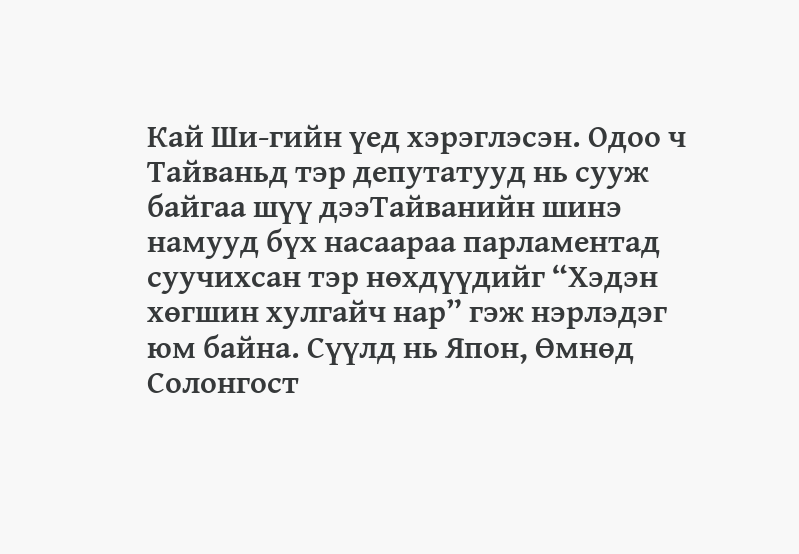Кай Ши-гийн үед хэрэглэсэн. Одоо ч Тайваньд тэр депутатууд нь сууж байгаа шүү дээТайванийн шинэ намууд бүх насаараа парламентад суучихсан тэр нөхдүүдийг “Хэдэн хөгшин хулгайч нар” гэж нэрлэдэг юм байна. Сүүлд нь Япон, Өмнөд Солонгост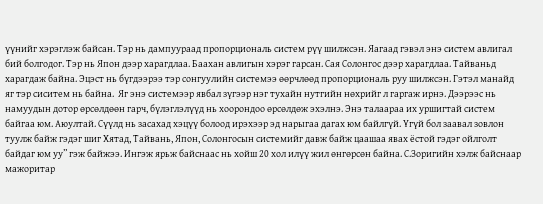үүнийг хэрэглэж байсан. Тэр нь дампуураад пропорциональ систем рүү шилжсэн. Яагаад гэвэл энэ систем авлигал бий болгодог. Тэр нь Япон дээр харагдлаа. Баахан авлигын хэрэг гарсан. Сая Солонгос дээр харагдлаа. Тайваньд харагдаж байна. Эцэст нь бүгдээрээ тэр сонгуулийн системээ өөрчлөөд пропорциональ руу шилжсэн. Гэтэл манайд яг тэр сиситем нь байна.  Яг энэ системээр явбал зүгээр нэг тухайн нутгийн нөхрийг л гаргаж ирнэ. Дээрээс нь намуудын дотор өрсөлдөөн гарч, бүлэглэлүүд нь хоорондоо өрсөлдөж эхэлнэ. Энэ талаараа их уршигтай систем байгаа юм. Аюултай. Сүүлд нь засахад хэцүү болоод ирэхээр эд нарыгаа дагах юм байлгүй. Үгүй бол заавал зовлон туулж байж гэдэг шиг Хятад, Тайвань, Япон, Солонгосын системийг давж байж цаашаа явах ёстой гэдэг ойлголт байдаг юм уу” гэж байжээ. Ингэж ярьж байснаас нь хойш 20 хол илүү жил өнгөрсөн байна. С.Зоригийн хэлж байснаар мажоритар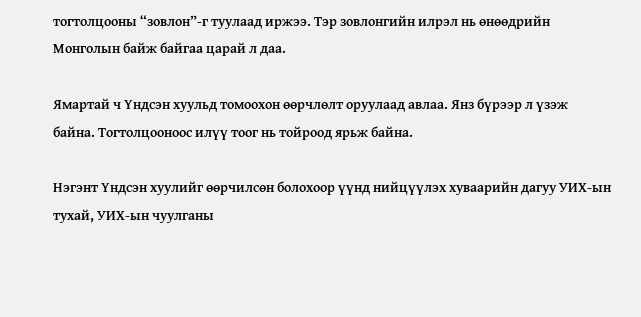тогтолцооны “зовлон”-г туулаад иржээ. Тэр зовлонгийн илрэл нь өнөөдрийн Монголын байж байгаа царай л даа.

Ямартай ч Үндсэн хуульд томоохон өөрчлөлт оруулаад авлаа. Янз бүрээр л үзэж байна. Тогтолцооноос илүү тоог нь тойроод ярьж байна.

Нэгэнт Үндсэн хуулийг өөрчилсөн болохоор үүнд нийцүүлэх хуваарийн дагуу УИХ-ын тухай, УИХ-ын чуулганы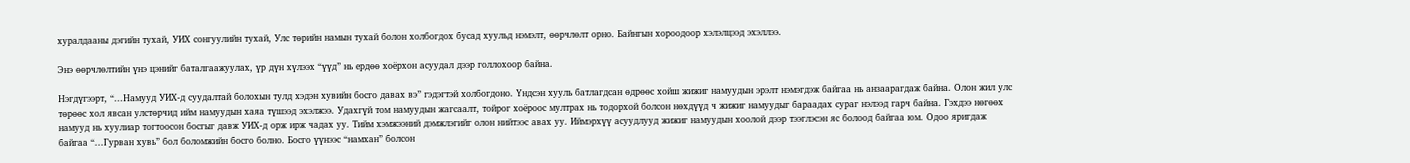хуралдааны дэгийн тухай, УИХ сонгуулийн тухай, Улс төрийн намын тухай болон холбогдох бусад хуульд нэмэлт, өөрчлөлт орно. Байнгын хороодоор хэлэлцээд эхэллээ.

Энэ өөрчлөлтийн үнэ цэнийг баталгаажуулах, үр дүн хүлээх “үүд” нь ердөө хоёрхон асуудал дээр голлохоор байна.

Нэгдүгээрт, “...Намууд УИХ-д суудалтай болохын тулд хэдэн хувийн босго давах вэ” гэдэгтэй холбогдоно. Үндсэн хууль батлагдсан өдрөөс хойш жижиг намуудын эрэлт нэмэгдэж байгаа нь анзаарагдаж байна. Олон жил улс төрөөс хол явсан улстөрчид ийм намуудын хаяа түшээд эхэлжээ. Удахгүй том намуудын жагсаалт, тойрог хоёроос мултрах нь тодорхой болсон нөхдүүд ч жижиг намуудыг бараадах сураг нэлээд гарч байна. Гэхдээ нөгөөх намууд нь хуулиар тогтоосон босгыг давж УИХ-д орж ирж чадах уу. Тийм хэмжээний дэмжлэгийг олон нийтээс авах уу. Иймэрхүү асуудлууд жижиг намуудын хоолой дээр тээглэсэн яс болоод байгаа юм. Одоо яригдаж байгаа “...Гурван хувь” бол боломжийн босго болно. Босго үүнээс “намхан” болсон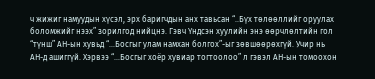ч жижиг намуудын хүсэл, эрх баригчдын анх тавьсан “..Бүх төлөөллийг оруулах боломжийг нээх” зорилгод нийцнэ. Гэвч Үндсэн хуулийн энэ өөрчлөлтийн гол “түнш” АН-ын хувьд “...Босгыг улам намхан болгох”-ыг зөвшөөрөхгүй. Учир нь АН-д ашиггүй. Хэрвээ “...Босгыг хоёр хувиар тогтоолоо” л гэвэл АН-ын томоохон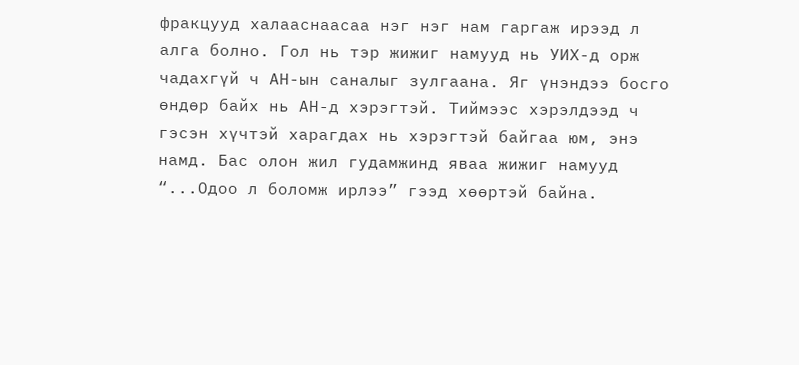фракцууд халааснаасаа нэг нэг нам гаргаж ирээд л алга болно. Гол нь тэр жижиг намууд нь УИХ-д орж чадахгүй ч АН-ын саналыг зулгаана. Яг үнэндээ босго өндөр байх нь АН-д хэрэгтэй. Тиймээс хэрэлдээд ч гэсэн хүчтэй харагдах нь хэрэгтэй байгаа юм, энэ намд. Бас олон жил гудамжинд яваа жижиг намууд “...Одоо л боломж ирлээ” гээд хөөртэй байна.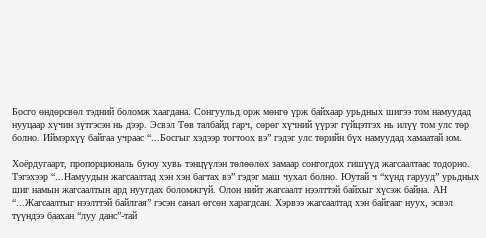Босго өндөрсвөл тэдний боломж хаагдана. Сонгуульд орж мөнгө үрж байхаар урьдных шигээ том намуудад нууцаар хүчин зүтгэсэн нь дээр. Эсвэл Төв талбайд гарч, сөрөг хүчний үүрэг гүйцэтгэх нь илүү том улс төр болно. Иймэрхүү байгаа учраас “...Босгыг хэдээр тогтоох вэ” гэдэг улс төрийн бүх намуудад хамаатай юм.

Хоёрдугаарт, пропорциональ буюу хувь тэнцүүлэн төлөөлөх замаар сонгогдох гишүүд жагсаалтаас тодорно. Тэгэхээр “...Намуудын жагсаалтад хэн хэн багтах вэ” гэдэг маш чухал болно. Юутай ч “хүнд гарууд” урьдных шиг намын жагсаалтын ард нуугдах боломжгүй. Олон нийт жагсаалт нээлттэй байхыг хүсэж байна. АН “...Жагсаалтыг нээлттэй байлгая” гэсэн санал өгсөн харагдсан. Хэрвээ жагсаалтад хэн байгааг нуух, эсвэл түүндээ баахан “луу данс”-тай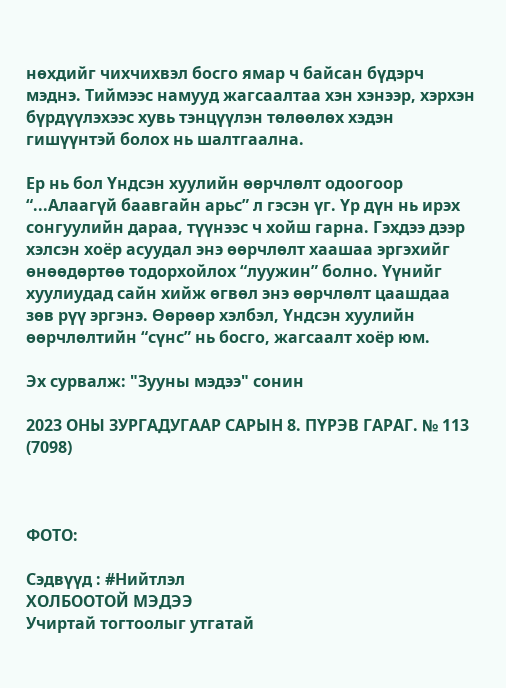нөхдийг чихчихвэл босго ямар ч байсан бүдэрч мэднэ. Тиймээс намууд жагсаалтаа хэн хэнээр, хэрхэн бүрдүүлэхээс хувь тэнцүүлэн төлөөлөх хэдэн гишүүнтэй болох нь шалтгаална.

Ер нь бол Үндсэн хуулийн өөрчлөлт одоогоор “...Алаагүй баавгайн арьс” л гэсэн үг. Үр дүн нь ирэх сонгуулийн дараа, түүнээс ч хойш гарна. Гэхдээ дээр хэлсэн хоёр асуудал энэ өөрчлөлт хаашаа эргэхийг өнөөдөртөө тодорхойлох “луужин” болно. Үүнийг хуулиудад сайн хийж өгвөл энэ өөрчлөлт цаашдаа зөв рүү эргэнэ. Өөрөөр хэлбэл, Үндсэн хуулийн өөрчлөлтийн “сүнс” нь босго, жагсаалт хоёр юм.

Эх сурвалж: "Зууны мэдээ" сонин

2023 ОНЫ ЗУРГАДУГААР САРЫН 8. ПҮРЭВ ГАРАГ. № 113 (7098)



ФОТО:

Сэдвүүд : #Нийтлэл
ХОЛБООТОЙ МЭДЭЭ
Учиртай тогтоолыг утгатай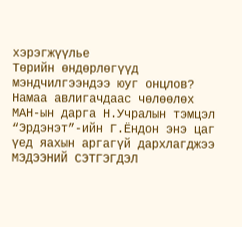хэрэгжүүлье
Төрийн өндөрлөгүүд мэндчилгээндээ юуг онцлов?
Намаа авлигачдаас чөлөөлөх МАН-ын дарга Н.Учралын тэмцэл
“Эрдэнэт”-ийн Г.Ёндон энэ цаг үед яахын аргагүй дархлагджээ
МЭДЭЭНИЙ СЭТГЭГДЭЛ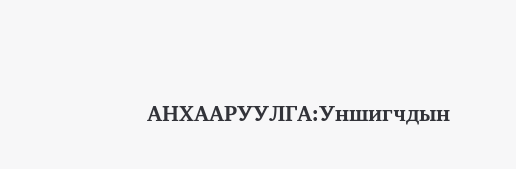АНХААРУУЛГА:Уншигчдын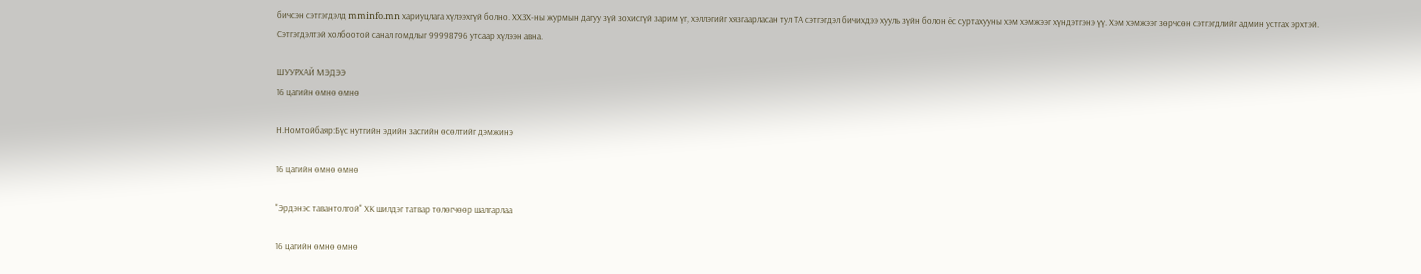бичсэн сэтгэгдэлд mminfo.mn хариуцлага хүлээхгүй болно. ХХЗХ-ны журмын дагуу зүй зохисгүй зарим үг, хэллэгийг хязгаарласан тул ТА сэтгэгдэл бичихдээ хууль зүйн болон ёс суртахууны хэм хэмжээг хүндэтгэнэ үү. Хэм хэмжээг зөрчсөн сэтгэгдлийг админ устгах эрхтэй. Сэтгэгдэлтэй холбоотой санал гомдлыг 99998796 утсаар хүлээн авна.

ШУУРХАЙ МЭДЭЭ
16 цагийн өмнө өмнө

Н.Номтойбаяр:Бүс нутгийн эдийн засгийн өсөлтийг дэмжинэ

16 цагийн өмнө өмнө

"Эрдэнэс тавантолгой" ХК шилдэг татвар төлөгчөөр шалгарлаа

16 цагийн өмнө өмнө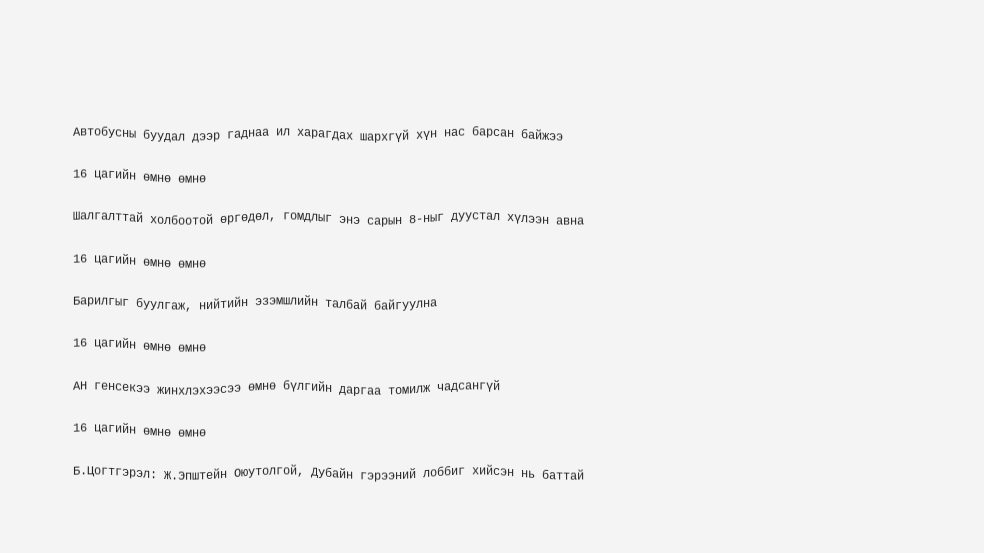Автобусны буудал дээр гаднаа ил харагдах шархгүй хүн нас барсан байжээ

16 цагийн өмнө өмнө

Шалгалттай холбоотой өргөдөл, гомдлыг энэ сарын 8-ныг дуустал хүлээн авна

16 цагийн өмнө өмнө

Барилгыг буулгаж, нийтийн эзэмшлийн талбай байгуулна

16 цагийн өмнө өмнө

АН генсекээ жинхлэхээсээ өмнө бүлгийн даргаа томилж чадсангүй

16 цагийн өмнө өмнө

Б.Цогтгэрэл: Ж.Эпштейн Оюутолгой, Дубайн гэрээний лоббиг хийсэн нь баттай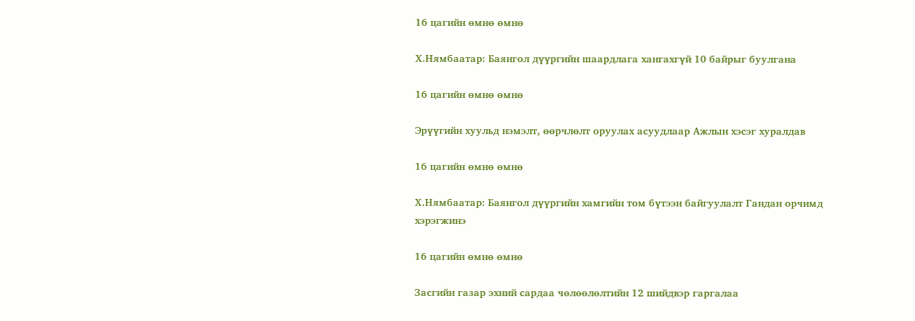16 цагийн өмнө өмнө

Х.Нямбаатар: Баянгол дүүргийн шаардлага хангахгүй 10 байрыг буулгана

16 цагийн өмнө өмнө

Эрүүгийн хуульд нэмэлт, өөрчлөлт оруулах асуудлаар Ажлын хэсэг хуралдав

16 цагийн өмнө өмнө

Х.Нямбаатар: Баянгол дүүргийн хамгийн том бүтээн байгуулалт Гандан орчимд хэрэгжинэ

16 цагийн өмнө өмнө

Засгийн газар эхний сардаа чөлөөлөлтийн 12 шийдвэр гаргалаа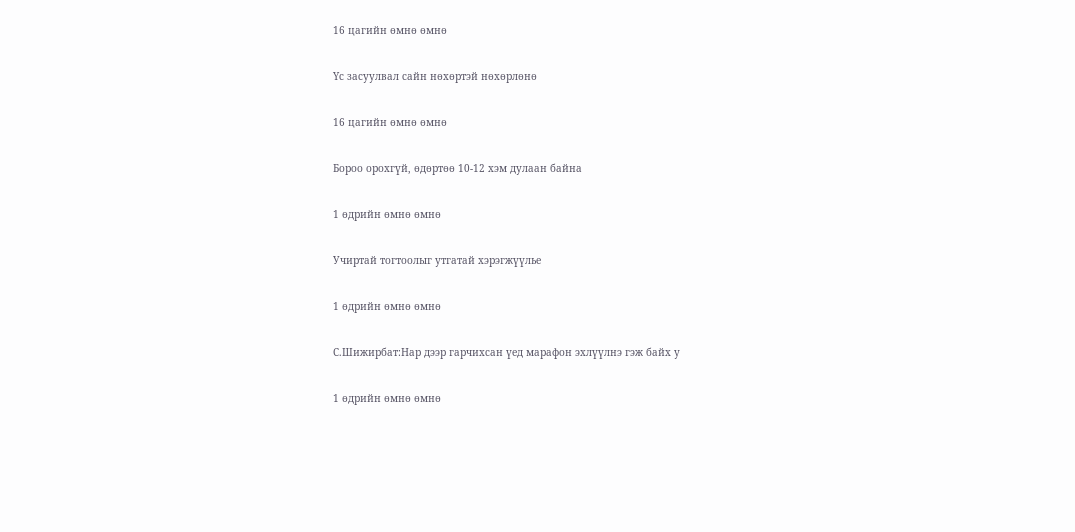16 цагийн өмнө өмнө

Үс засуулвал сайн нөхөртэй нөхөрлөнө

16 цагийн өмнө өмнө

Бороо орохгүй, өдөртөө 10-12 хэм дулаан байна

1 өдрийн өмнө өмнө

Учиртай тогтоолыг утгатай хэрэгжүүлье

1 өдрийн өмнө өмнө

С.Шижирбат:Нар дээр гарчихсан үед марафон эхлүүлнэ гэж байх у

1 өдрийн өмнө өмнө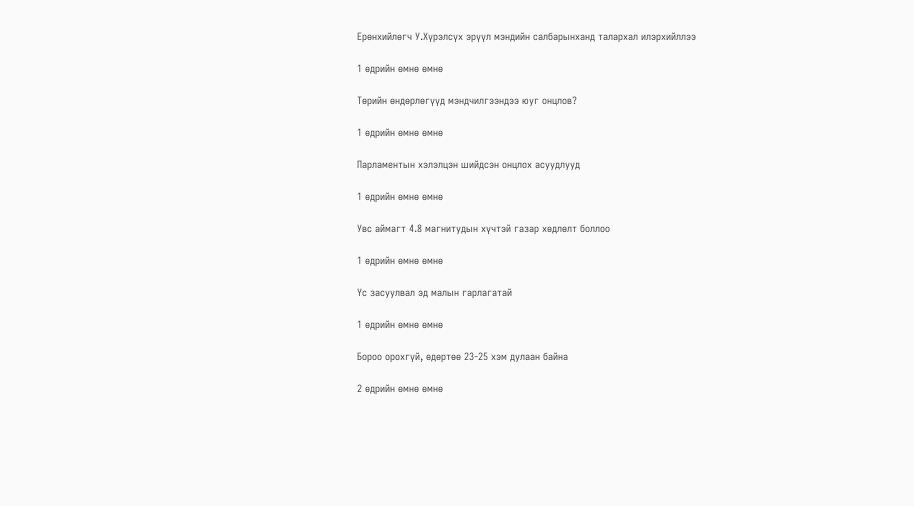Ерөнхийлөгч У.Хүрэлсүх эрүүл мэндийн салбарынханд талархал илэрхийллээ

1 өдрийн өмнө өмнө

Төрийн өндөрлөгүүд мэндчилгээндээ юуг онцлов?

1 өдрийн өмнө өмнө

Парламентын хэлэлцэн шийдсэн онцлох асуудлууд

1 өдрийн өмнө өмнө

Увс аймагт 4.8 магнитудын хүчтэй газар хөдлөлт боллоо

1 өдрийн өмнө өмнө

Үс засуулвал эд малын гарлагатай

1 өдрийн өмнө өмнө

Бороо орохгүй, өдөртөө 23-25 хэм дулаан байна

2 өдрийн өмнө өмнө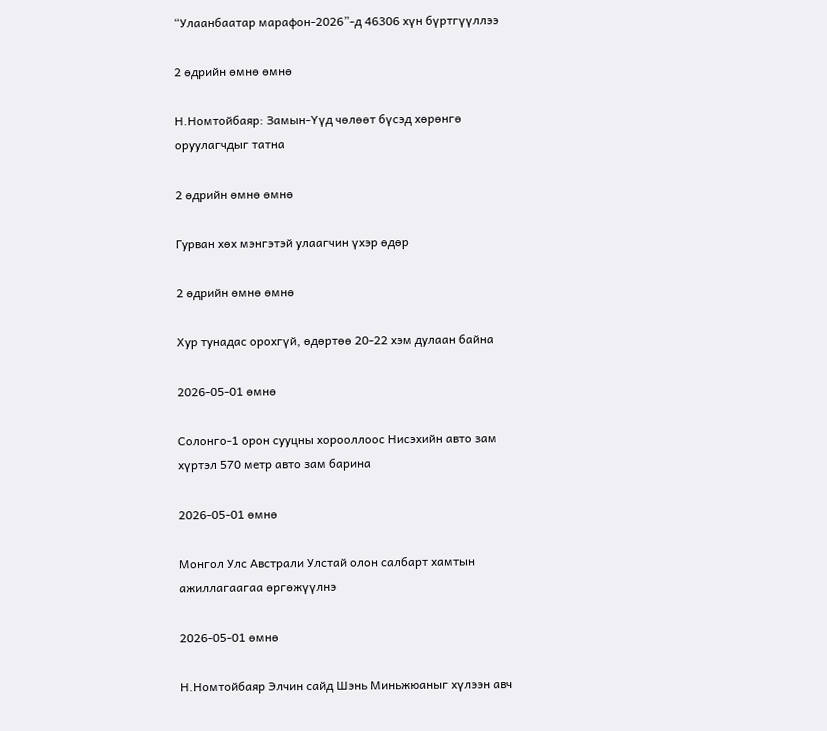“Улаанбаатар марафон-2026”-д 46306 хүн бүртгүүллээ

2 өдрийн өмнө өмнө

Н.Номтойбаяр: Замын-Үүд чөлөөт бүсэд хөрөнгө оруулагчдыг татна

2 өдрийн өмнө өмнө

Гурван хөх мэнгэтэй улаагчин үхэр өдөр

2 өдрийн өмнө өмнө

Хур тунадас орохгүй, өдөртөө 20-22 хэм дулаан байна

2026-05-01 өмнө

Солонго-1 орон сууцны хорооллоос Нисэхийн авто зам хүртэл 570 метр авто зам барина

2026-05-01 өмнө

Монгол Улс Австрали Улстай олон салбарт хамтын ажиллагаагаа өргөжүүлнэ

2026-05-01 өмнө

Н.Номтойбаяр Элчин сайд Шэнь Миньжюаныг хүлээн авч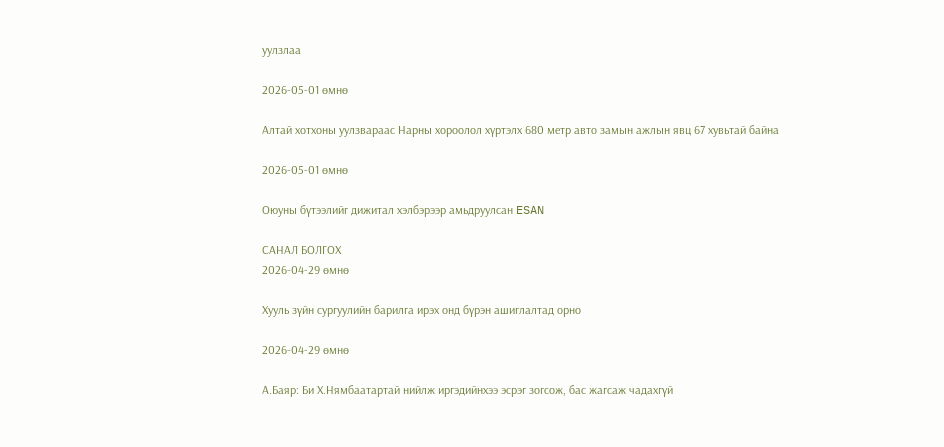уулзлаа

2026-05-01 өмнө

Алтай хотхоны уулзвараас Нарны хороолол хүртэлх 680 метр авто замын ажлын явц 67 хувьтай байна

2026-05-01 өмнө

Оюуны бүтээлийг дижитал хэлбэрээр амьдруулсан ESAN

САНАЛ БОЛГОХ
2026-04-29 өмнө

Хууль зүйн сургуулийн барилга ирэх онд бүрэн ашиглалтад орно

2026-04-29 өмнө

А.Баяр: Би Х.Нямбаатартай нийлж иргэдийнхээ эсрэг зогсож, бас жагсаж чадахгүй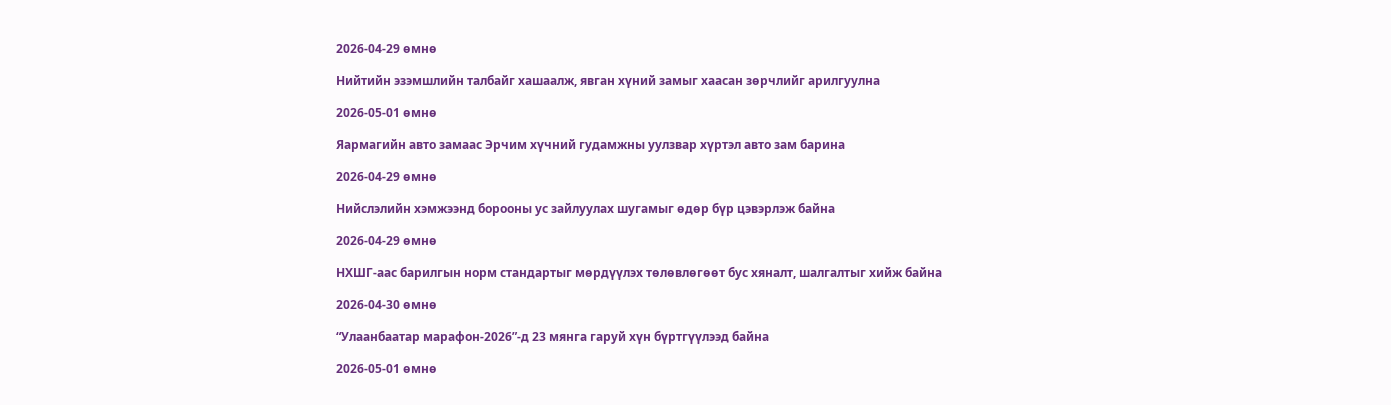2026-04-29 өмнө

Нийтийн эзэмшлийн талбайг хашаалж, явган хүний замыг хаасан зөрчлийг арилгуулна

2026-05-01 өмнө

Яармагийн авто замаас Эрчим хүчний гудамжны уулзвар хүртэл авто зам барина

2026-04-29 өмнө

Нийслэлийн хэмжээнд борооны ус зайлуулах шугамыг өдөр бүр цэвэрлэж байна

2026-04-29 өмнө

НХШГ-аас барилгын норм стандартыг мөрдүүлэх төлөвлөгөөт бус хяналт, шалгалтыг хийж байна

2026-04-30 өмнө

“Улаанбаатар марафон-2026”-д 23 мянга гаруй хүн бүртгүүлээд байна

2026-05-01 өмнө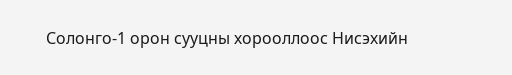Солонго-1 орон сууцны хорооллоос Нисэхийн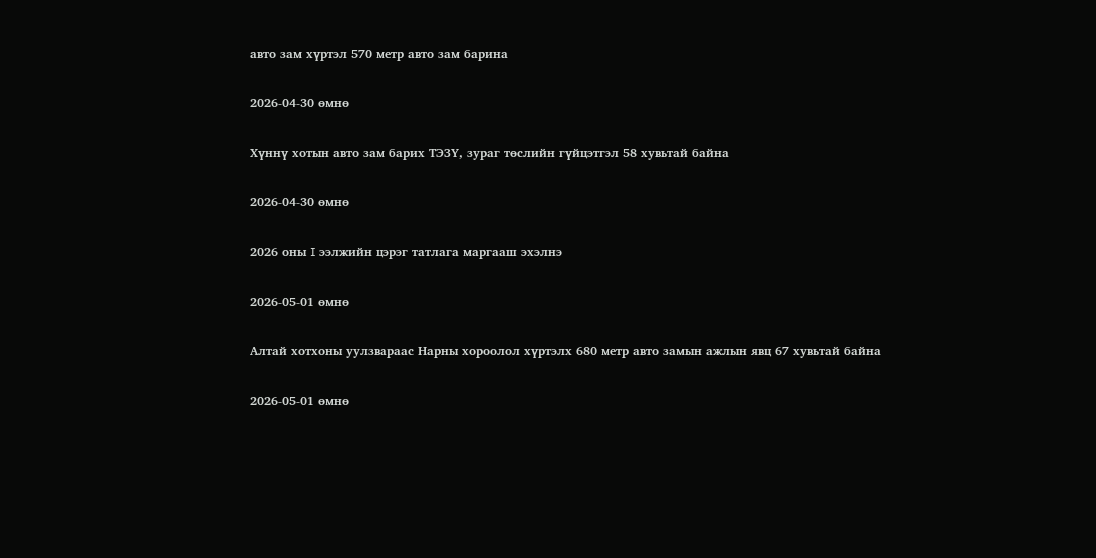авто зам хүртэл 570 метр авто зам барина

2026-04-30 өмнө

Хүннү хотын авто зам барих ТЭЗҮ, зураг төслийн гүйцэтгэл 58 хувьтай байна

2026-04-30 өмнө

2026 оны I ээлжийн цэрэг татлага маргааш эхэлнэ

2026-05-01 өмнө

Алтай хотхоны уулзвараас Нарны хороолол хүртэлх 680 метр авто замын ажлын явц 67 хувьтай байна

2026-05-01 өмнө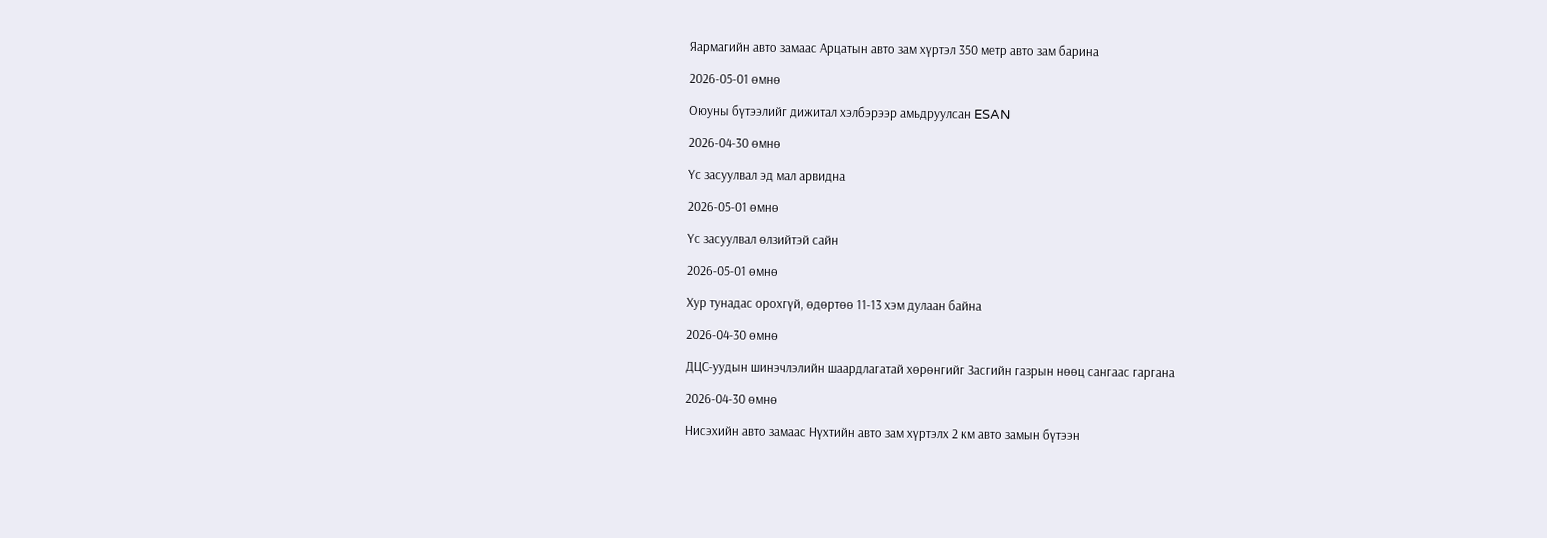Яармагийн авто замаас Арцатын авто зам хүртэл 350 метр авто зам барина

2026-05-01 өмнө

Оюуны бүтээлийг дижитал хэлбэрээр амьдруулсан ESAN

2026-04-30 өмнө

Үс засуулвал эд мал арвидна

2026-05-01 өмнө

Үс засуулвал өлзийтэй сайн

2026-05-01 өмнө

Хур тунадас орохгүй, өдөртөө 11-13 хэм дулаан байна

2026-04-30 өмнө

ДЦС-уудын шинэчлэлийн шаардлагатай хөрөнгийг Засгийн газрын нөөц сангаас гаргана

2026-04-30 өмнө

Нисэхийн авто замаас Нүхтийн авто зам хүртэлх 2 км авто замын бүтээн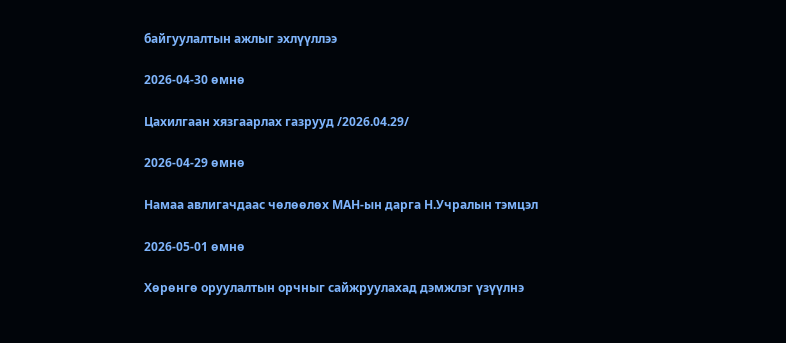байгуулалтын ажлыг эхлүүллээ

2026-04-30 өмнө

Цахилгаан хязгаарлах газрууд /2026.04.29/

2026-04-29 өмнө

Намаа авлигачдаас чөлөөлөх МАН-ын дарга Н.Учралын тэмцэл

2026-05-01 өмнө

Хөрөнгө оруулалтын орчныг сайжруулахад дэмжлэг үзүүлнэ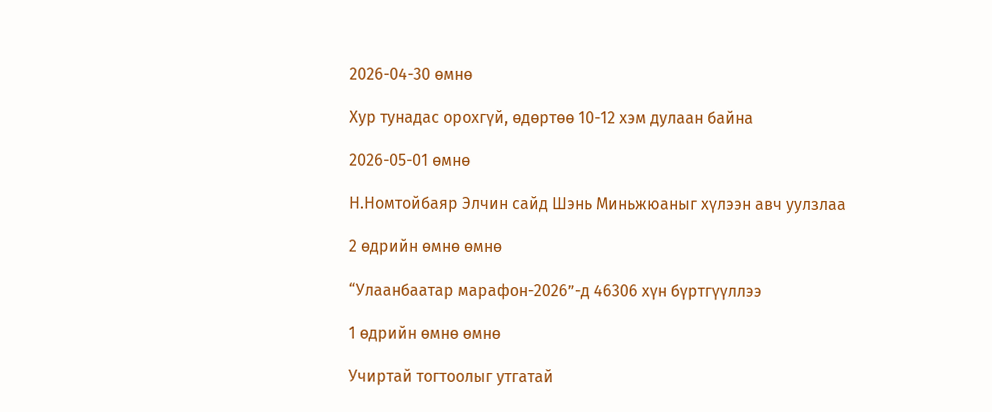2026-04-30 өмнө

Хур тунадас орохгүй, өдөртөө 10-12 хэм дулаан байна

2026-05-01 өмнө

Н.Номтойбаяр Элчин сайд Шэнь Миньжюаныг хүлээн авч уулзлаа

2 өдрийн өмнө өмнө

“Улаанбаатар марафон-2026”-д 46306 хүн бүртгүүллээ

1 өдрийн өмнө өмнө

Учиртай тогтоолыг утгатай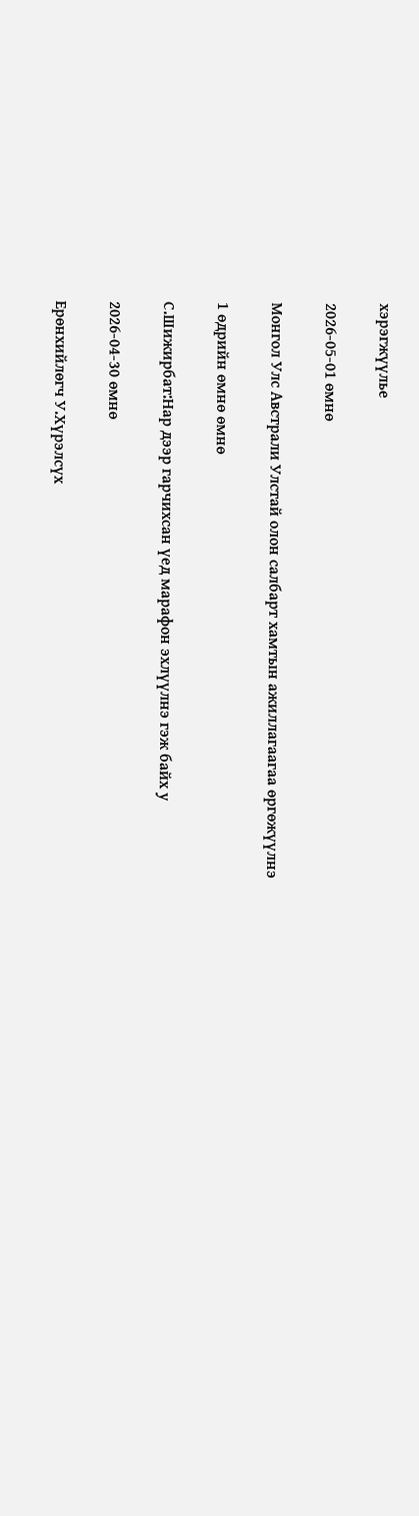хэрэгжүүлье

2026-05-01 өмнө

Монгол Улс Австрали Улстай олон салбарт хамтын ажиллагаагаа өргөжүүлнэ

1 өдрийн өмнө өмнө

С.Шижирбат:Нар дээр гарчихсан үед марафон эхлүүлнэ гэж байх у

2026-04-30 өмнө

Ерөнхийлөгч У.Хүрэлсүх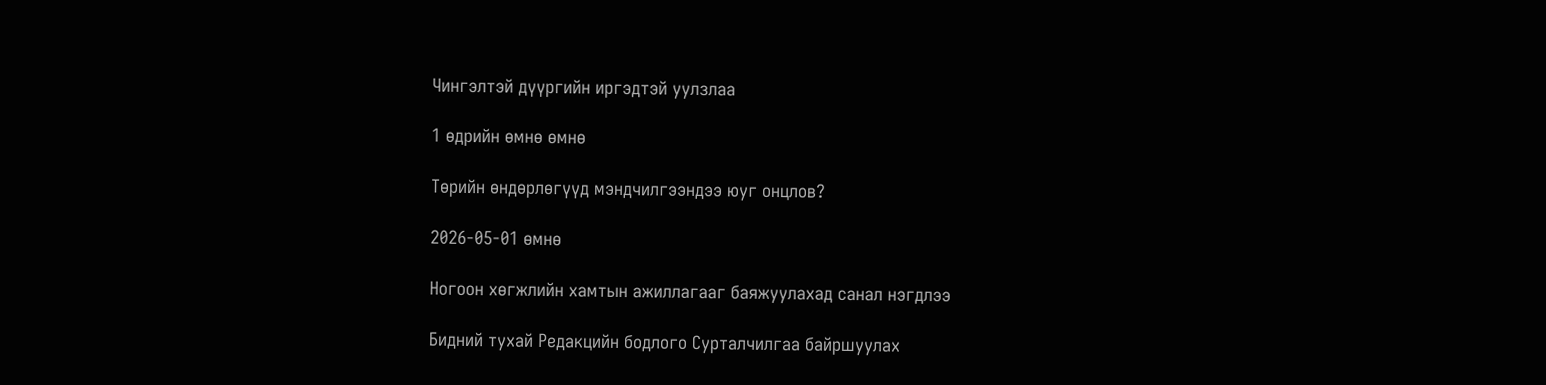Чингэлтэй дүүргийн иргэдтэй уулзлаа

1 өдрийн өмнө өмнө

Төрийн өндөрлөгүүд мэндчилгээндээ юуг онцлов?

2026-05-01 өмнө

Ногоон хөгжлийн хамтын ажиллагааг баяжуулахад санал нэгдлээ

Бидний тухай Редакцийн бодлого Сурталчилгаа байршуулах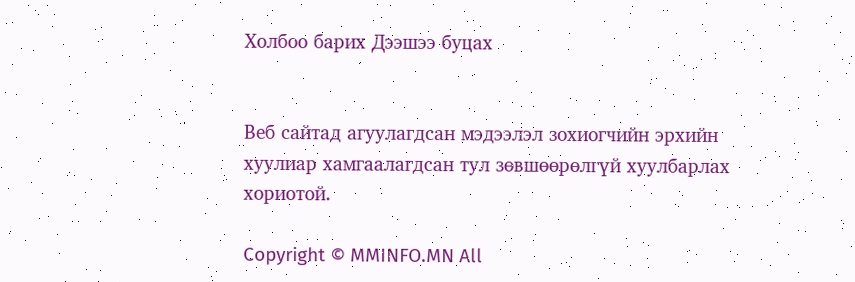Холбоо барих Дээшээ буцах


Веб сайтад агуулагдсан мэдээлэл зохиогчийн эрхийн хуулиар хамгаалагдсан тул зөвшөөрөлгүй хуулбарлах хориотой.

Copyright © MMINFO.MN All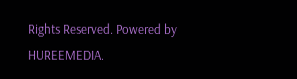Rights Reserved. Powered by HUREEMEDIA.